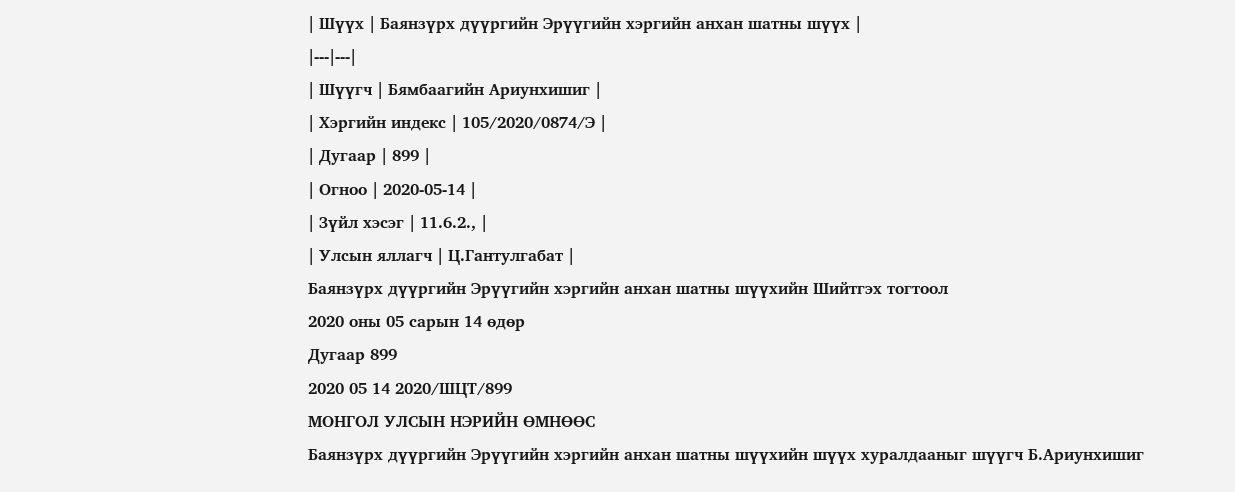| Шүүх | Баянзүрх дүүргийн Эрүүгийн хэргийн анхан шатны шүүх |
|---|---|
| Шүүгч | Бямбаагийн Ариунхишиг |
| Хэргийн индекс | 105/2020/0874/Э |
| Дугаар | 899 |
| Огноо | 2020-05-14 |
| Зүйл хэсэг | 11.6.2., |
| Улсын яллагч | Ц.Гантулгабат |
Баянзүрх дүүргийн Эрүүгийн хэргийн анхан шатны шүүхийн Шийтгэх тогтоол
2020 оны 05 сарын 14 өдөр
Дугаар 899
2020 05 14 2020/ШЦТ/899
МОНГОЛ УЛСЫН НЭРИЙН ӨМНӨӨС
Баянзүрх дүүргийн Эрүүгийн хэргийн анхан шатны шүүхийн шүүх хуралдааныг шүүгч Б.Ариунхишиг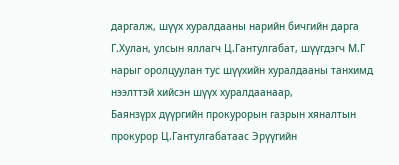даргалж, шүүх хуралдааны нарийн бичгийн дарга Г.Хулан, улсын яллагч Ц.Гантулгабат, шүүгдэгч М.Г нарыг оролцуулан тус шүүхийн хуралдааны танхимд нээлттэй хийсэн шүүх хуралдаанаар,
Баянзүрх дүүргийн прокурорын газрын хяналтын прокурор Ц.Гантулгабатаас Эрүүгийн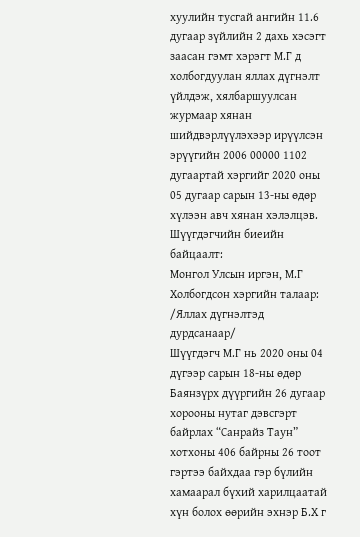хуулийн тусгай ангийн 11.6 дугаар зүйлийн 2 дахь хэсэгт заасан гэмт хэрэгт М.Г д холбогдуулан яллах дүгнэлт үйлдэж, хялбаршуулсан журмаар хянан шийдвэрлүүлэхээр ирүүлсэн эрүүгийн 2006 00000 1102 дугаартай хэргийг 2020 оны 05 дугаар сарын 13-ны өдөр хүлээн авч хянан хэлэлцэв.
Шүүгдэгчийн биеийн байцаалт:
Монгол Улсын иргэн, М.Г
Холбогдсон хэргийн талаар: /Яллах дүгнэлтэд дурдсанаар/
Шүүгдэгч М.Г нь 2020 оны 04 дүгээр сарын 18-ны өдөр Баянзүрх дүүргийн 26 дугаар хорооны нутаг дэвсгэрт байрлах “Санрайз Таун” хотхоны 406 байрны 26 тоот гэртээ байхдаа гэр бүлийн хамаарал бүхий харилцаатай хүн болох өөрийн эхнэр Б.Х г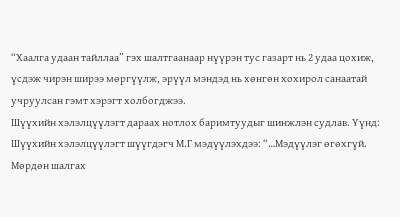“Хаалга удаан тайллаа” гэх шалтгаанаар нүүрэн тус газарт нь 2 удаа цохиж, үсдэж чирэн ширээ мөргүүлж, эрүүл мэндэд нь хөнгөн хохирол санаатай учруулсан гэмт хэрэгт холбогджээ.
Шүүхийн хэлэлцүүлэгт дараах нотлох баримтуудыг шинжлэн судлав. Үүнд:
Шүүхийн хэлэлцүүлэгт шүүгдэгч М.Г мэдүүлэхдээ: “…Мэдүүлэг өгөхгүй. Мөрдөн шалгах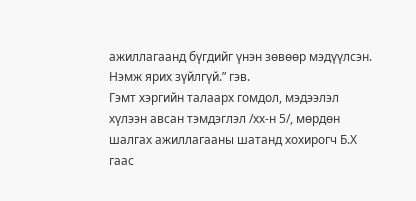ажиллагаанд бүгдийг үнэн зөвөөр мэдүүлсэн. Нэмж ярих зүйлгүй.” гэв.
Гэмт хэргийн талаарх гомдол, мэдээлэл хүлээн авсан тэмдэглэл /хх-н 5/, мөрдөн шалгах ажиллагааны шатанд хохирогч Б.Х гаас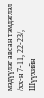мэдүүлэг авсан тэмдэглэл /хх-н 7-11, 22-23/, Шүүхийн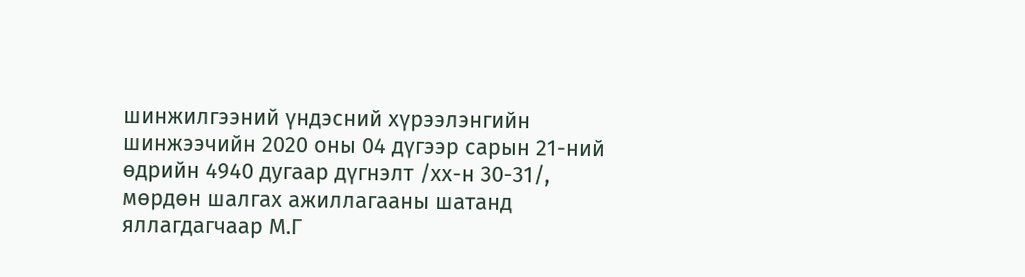шинжилгээний үндэсний хүрээлэнгийн шинжээчийн 2020 оны 04 дүгээр сарын 21-ний өдрийн 4940 дугаар дүгнэлт /хх-н 30-31/, мөрдөн шалгах ажиллагааны шатанд яллагдагчаар М.Г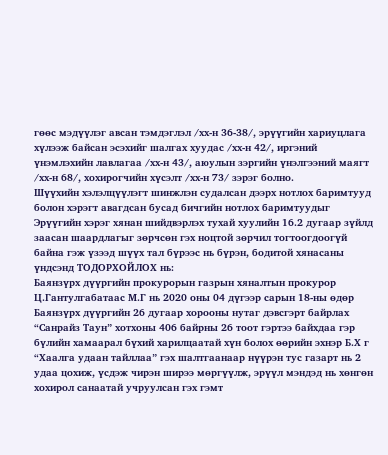гөөс мэдүүлэг авсан тэмдэглэл /хх-н 36-38/, эрүүгийн хариуцлага хүлээж байсан эсэхийг шалгах хуудас /хх-н 42/, иргэний үнэмлэхийн лавлагаа /хх-н 43/, аюулын зэргийн үнэлгээний маягт /хх-н 68/, хохирогчийн хүсэлт /хх-н 73/ зэрэг болно.
Шүүхийн хэлэлцүүлэгт шинжлэн судалсан дээрх нотлох баримтууд болон хэрэгт авагдсан бусад бичгийн нотлох баримтуудыг Эрүүгийн хэрэг хянан шийдвэрлэх тухай хуулийн 16.2 дугаар зүйлд заасан шаардлагыг зөрчсөн гэх ноцтой зөрчил тогтоогдоогүй байна гэж үзээд шүүх тал бүрээс нь бүрэн, бодитой хянасаны үндсэнд ТОДОРХОЙЛОХ нь:
Баянзүрх дүүргийн прокурорын газрын хяналтын прокурор Ц.Гантулгабатаас М.Г нь 2020 оны 04 дүгээр сарын 18-ны өдөр Баянзүрх дүүргийн 26 дугаар хорооны нутаг дэвсгэрт байрлах “Санрайз Таун” хотхоны 406 байрны 26 тоот гэртээ байхдаа гэр бүлийн хамаарал бүхий харилцаатай хүн болох өөрийн эхнэр Б.Х г “Хаалга удаан тайллаа” гэх шалтгаанаар нүүрэн тус газарт нь 2 удаа цохиж, үсдэж чирэн ширээ мөргүүлж, эрүүл мэндэд нь хөнгөн хохирол санаатай учруулсан гэх гэмт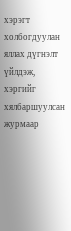хэрэгт холбогдуулан яллах дүгнэлт үйлдэж, хэргийг хялбаршуулсан журмаар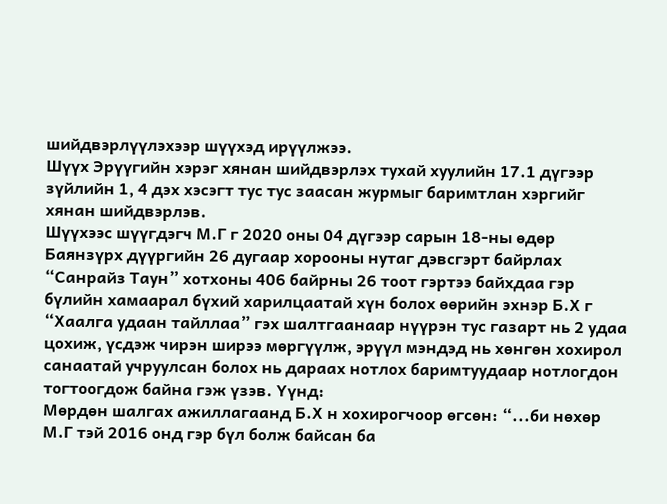шийдвэрлүүлэхээр шүүхэд ирүүлжээ.
Шүүх Эрүүгийн хэрэг хянан шийдвэрлэх тухай хуулийн 17.1 дүгээр зүйлийн 1, 4 дэх хэсэгт тус тус заасан журмыг баримтлан хэргийг хянан шийдвэрлэв.
Шүүхээс шүүгдэгч М.Г г 2020 оны 04 дүгээр сарын 18-ны өдөр Баянзүрх дүүргийн 26 дугаар хорооны нутаг дэвсгэрт байрлах “Санрайз Таун” хотхоны 406 байрны 26 тоот гэртээ байхдаа гэр бүлийн хамаарал бүхий харилцаатай хүн болох өөрийн эхнэр Б.Х г “Хаалга удаан тайллаа” гэх шалтгаанаар нүүрэн тус газарт нь 2 удаа цохиж, үсдэж чирэн ширээ мөргүүлж, эрүүл мэндэд нь хөнгөн хохирол санаатай учруулсан болох нь дараах нотлох баримтуудаар нотлогдон тогтоогдож байна гэж үзэв. Үүнд:
Мөрдөн шалгах ажиллагаанд Б.Х н хохирогчоор өгсөн: “...би нөхөр М.Г тэй 2016 онд гэр бүл болж байсан ба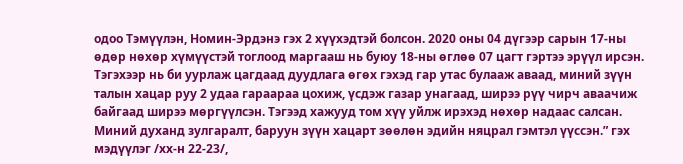одоо Тэмүүлэн, Номин-Эрдэнэ гэх 2 хүүхэдтэй болсон. 2020 оны 04 дүгээр сарын 17-ны өдөр нөхөр хүмүүстэй тоглоод маргааш нь буюу 18-ны өглөө 07 цагт гэртээ эрүүл ирсэн. Тэгэхээр нь би уурлаж цагдаад дуудлага өгөх гэхэд гар утас булааж аваад, миний зүүн талын хацар руу 2 удаа гараараа цохиж, үсдэж газар унагаад, ширээ рүү чирч аваачиж байгаад ширээ мөргүүлсэн. Тэгээд хажууд том хүү уйлж ирэхэд нөхөр надаас салсан. Миний духанд зулгаралт, баруун зүүн хацарт зөөлөн эдийн няцрал гэмтэл үүссэн.” гэх мэдүүлэг /хх-н 22-23/,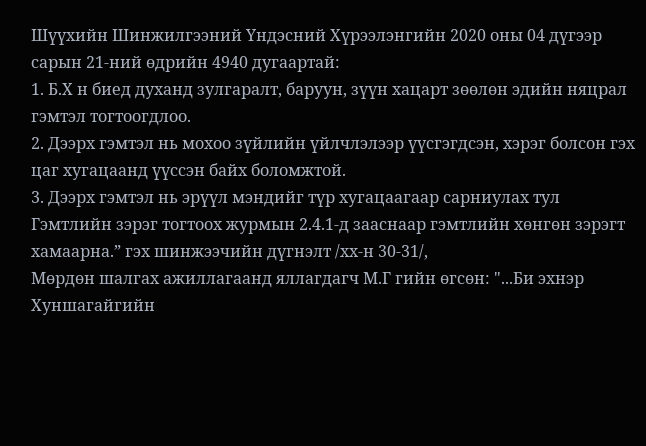Шүүхийн Шинжилгээний Үндэсний Хүрээлэнгийн 2020 оны 04 дүгээр сарын 21-ний өдрийн 4940 дугаартай:
1. Б.Х н биед духанд зулгаралт, баруун, зүүн хацарт зөөлөн эдийн няцрал гэмтэл тогтоогдлоо.
2. Дээрх гэмтэл нь мохоо зүйлийн үйлчлэлээр үүсгэгдсэн, хэрэг болсон гэх цаг хугацаанд үүссэн байх боломжтой.
3. Дээрх гэмтэл нь эрүүл мэндийг түр хугацаагаар сарниулах тул Гэмтлийн зэрэг тогтоох журмын 2.4.1-д зааснаар гэмтлийн хөнгөн зэрэгт хамаарна.” гэх шинжээчийн дүгнэлт /хх-н 30-31/,
Мөрдөн шалгах ажиллагаанд яллагдагч М.Г гийн өгсөн: "...Би эхнэр Хуншагайгийн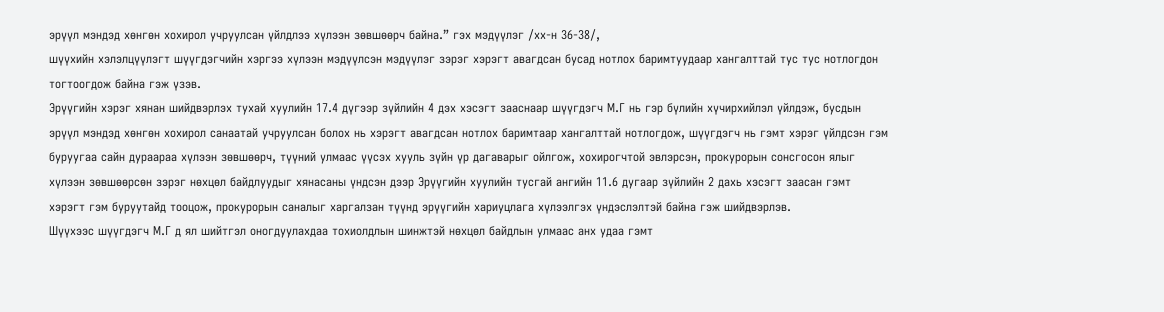эрүүл мэндэд хөнгөн хохирол учруулсан үйлдлээ хүлээн зөвшөөрч байна.” гэх мэдүүлэг /хх-н 36-38/,
шүүхийн хэлэлцүүлэгт шүүгдэгчийн хэргээ хүлээн мэдүүлсэн мэдүүлэг зэрэг хэрэгт авагдсан бусад нотлох баримтуудаар хангалттай тус тус нотлогдон тогтоогдож байна гэж үзэв.
Эрүүгийн хэрэг хянан шийдвэрлэх тухай хуулийн 17.4 дүгээр зүйлийн 4 дэх хэсэгт зааснаар шүүгдэгч М.Г нь гэр бүлийн хүчирхийлэл үйлдэж, бусдын эрүүл мэндэд хөнгөн хохирол санаатай учруулсан болох нь хэрэгт авагдсан нотлох баримтаар хангалттай нотлогдож, шүүгдэгч нь гэмт хэрэг үйлдсэн гэм буруугаа сайн дураараа хүлээн зөвшөөрч, түүний улмаас үүсэх хууль зүйн үр дагаварыг ойлгож, хохирогчтой эвлэрсэн, прокурорын сонсгосон ялыг хүлээн зөвшөөрсөн зэрэг нөхцөл байдлуудыг хянасаны үндсэн дээр Эрүүгийн хуулийн тусгай ангийн 11.6 дугаар зүйлийн 2 дахь хэсэгт заасан гэмт хэрэгт гэм буруутайд тооцож, прокурорын саналыг харгалзан түүнд эрүүгийн хариуцлага хүлээлгэх үндэслэлтэй байна гэж шийдвэрлэв.
Шүүхээс шүүгдэгч М.Г д ял шийтгэл оногдуулахдаа тохиолдлын шинжтэй нөхцөл байдлын улмаас анх удаа гэмт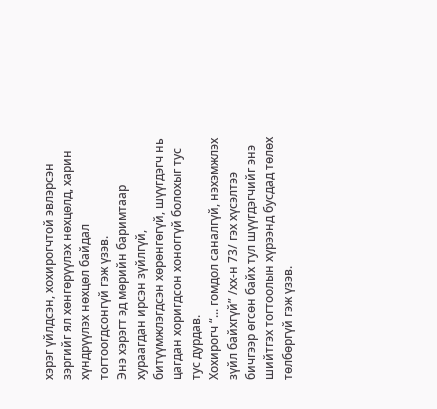хэрэг үйлдсэн, хохирогчтой эвлэрсэн зэргийг ял хөнгөрүүлэх нөхцөлд, харин хүндрүүлэх нөхцөл байдал тогтоогдсонгүй гэж үзэв.
Энэ хэрэгт эд мөрийн баримтаар хураагдан ирсэн зүйлгүй, битүүмжлэгдсэн хөрөнгөгүй, шүүгдэгч нь цагдан хоригдсон хоноггүй болохыг тус тус дурдав.
Хохирогч “... гомдол саналгүй, нэхэмжлэх зүйл байхгүй” /хх-н 73/ гэх хүсэлтээ бичгээр өгсөн байх тул шүүгдэгчийг энэ шийтгэх тогтоолын хүрээнд бусдад төлөх төлбөргүй гэж үзэв.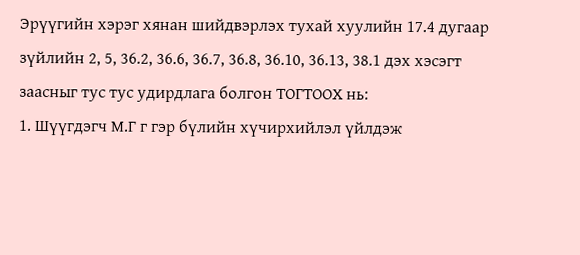Эрүүгийн хэрэг хянан шийдвэрлэх тухай хуулийн 17.4 дугаар зүйлийн 2, 5, 36.2, 36.6, 36.7, 36.8, 36.10, 36.13, 38.1 дэх хэсэгт заасныг тус тус удирдлага болгон ТОГТООХ нь:
1. Шүүгдэгч М.Г г гэр бүлийн хүчирхийлэл үйлдэж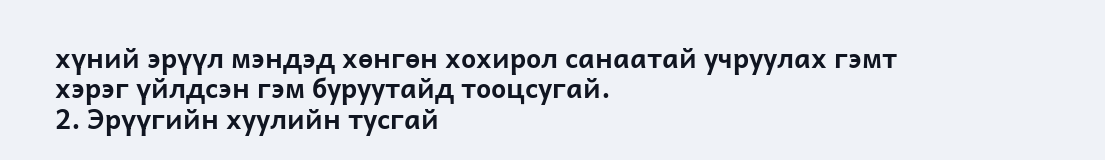хүний эрүүл мэндэд хөнгөн хохирол санаатай учруулах гэмт хэрэг үйлдсэн гэм буруутайд тооцсугай.
2. Эрүүгийн хуулийн тусгай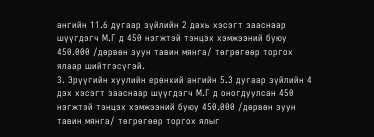ангийн 11.6 дугаар зүйлийн 2 дахь хэсэгт зааснаар шүүгдэгч М.Г д 450 нэгжтэй тэнцэх хэмжээний буюу 450.000 /дөрвөн зуун тавин мянга/ төгрөгөөр торгох ялаар шийтгэсүгэй.
3. Эрүүгийн хуулийн ерөнхий ангийн 5.3 дугаар зүйлийн 4 дэх хэсэгт зааснаар шүүгдэгч М.Г д оногдуулсан 450 нэгжтэй тэнцэх хэмжээний буюу 450.000 /дөрвөн зуун тавин мянга/ төгрөгөөр торгох ялыг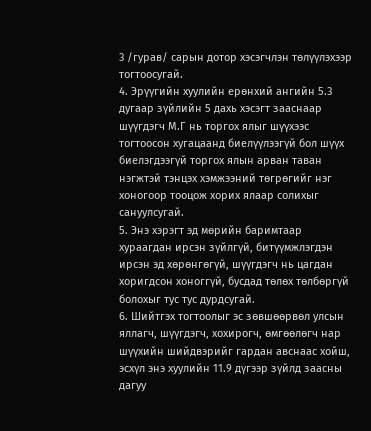3 /гурав/ сарын дотор хэсэгчлэн төлүүлэхээр тогтоосугай.
4. Эрүүгийн хуулийн ерөнхий ангийн 5.3 дугаар зүйлийн 5 дахь хэсэгт зааснаар шүүгдэгч М.Г нь торгох ялыг шүүхээс тогтоосон хугацаанд биелүүлээгүй бол шүүх биелэгдээгүй торгох ялын арван таван нэгжтэй тэнцэх хэмжээний төгрөгийг нэг хоногоор тооцож хорих ялаар солихыг сануулсугай.
5. Энэ хэрэгт эд мөрийн баримтаар хураагдан ирсэн зүйлгүй, битүүмжлэгдэн ирсэн эд хөрөнгөгүй, шүүгдэгч нь цагдан хоригдсон хоноггүй, бусдад төлөх төлбөргүй болохыг тус тус дурдсугай.
6. Шийтгэх тогтоолыг эс зөвшөөрвөл улсын яллагч, шүүгдэгч, хохирогч, өмгөөлөгч нар шүүхийн шийдвэрийг гардан авснаас хойш, эсхүл энэ хуулийн 11.9 дүгээр зүйлд заасны дагуу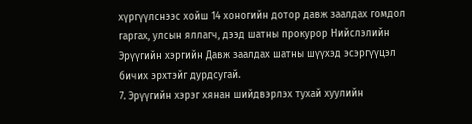хүргүүлснээс хойш 14 хоногийн дотор давж заалдах гомдол гаргах, улсын яллагч, дээд шатны прокурор Нийслэлийн Эрүүгийн хэргийн Давж заалдах шатны шүүхэд эсэргүүцэл бичих эрхтэйг дурдсугай.
7. Эрүүгийн хэрэг хянан шийдвэрлэх тухай хуулийн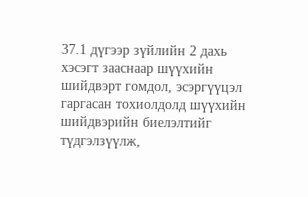37.1 дүгээр зүйлийн 2 дахь хэсэгт зааснаар шүүхийн шийдвэрт гомдол, эсэргүүцэл гаргасан тохиолдолд шүүхийн шийдвэрийн биелэлтийг түдгэлзүүлж,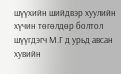шүүхийн шийдвэр хуулийн хүчин төгөлдөр болтол шүүгдэгч М.Г д урьд авсан хувийн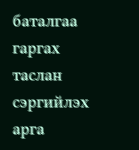баталгаа гаргах таслан сэргийлэх арга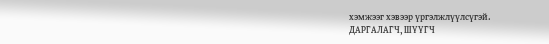хэмжээг хэвээр үргэлжлүүлсүгэй.
ДАРГАЛАГЧ, ШҮҮГЧ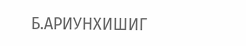Б.АРИУНХИШИГ